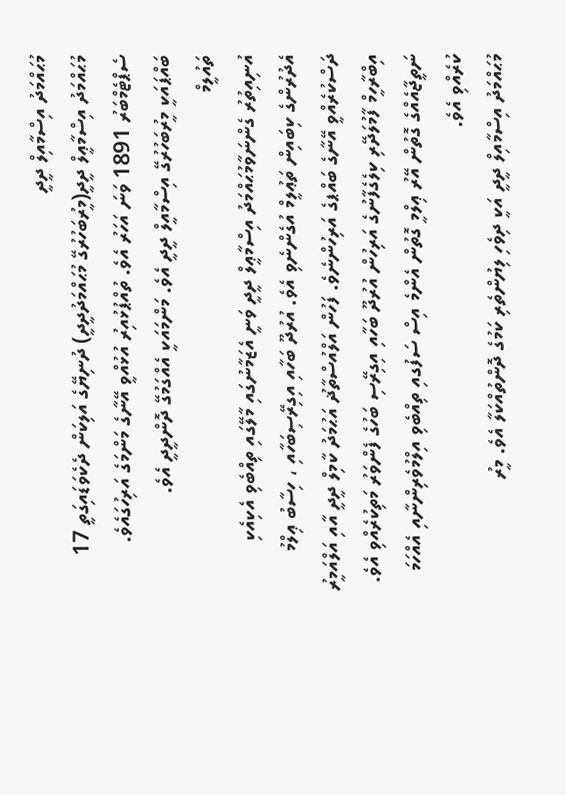މުޙައްމަދު އިސްމާއިލް ދީދީ
މުޙައްމަދު އިސްމާޢީލް ދީދީ(މީރުބަހުރުގޭ މުޙައްމަދުދީދީ) ދުނިޔޭގެ އަލިކަން ދެކެވަޑައިގަތީ 17 ސެޕްޓެމްބަރު 1891 ވަނަ އަހަރު އެވެ. ތުއްޕުޅުއިރު އުޅުއްވީ އޭނާގެ މަންމަގެ އަރިހުގައެވެ. ބައްޕައަކީ މީރުބަހުރުގޭ އިސްމާއީލް ދީދީ އެވެ. މަންމައަކީ އެއްގަމުގޭ ދޮންދީދީ އެވެ.
ތައުލީމް
އުނިއިތުރު ގެންނަވާމުޙައްމަދު އިސްމާޢީލް ދީދީ ވަނީ އެޒަމާނުގައި މާލޭގައި ތިއްބެވި އެކިއެކި އެދުރުންގެ ކިބައިން ތަޢުލީމް އުގެންނެވި އެވެ. އުރުދޫ ބަހާއި އިގިރޭސިބަހާއި ، ހިސާބު ޢިލްމު ދަސްކުރެއްވީ އޭނާގެ ބައްޕގެ އަރިހުންނެވެ. ފަހުން އަލްއުސްތާޛު އަޙުމަދު ކާމިލް ދީދީ އާއި އަލްއަމީރު އިބްރާހީމް ފާމުލަދޭރި ކިލެގެފާނުގެ އަރިހުން އުރުދޫ ބަހާއި އިގިރޭސި ބަހުގެ ފެންވަރު މަތިކުރެއްވި އެވެ. ނަތީޖާއެއްގެ ގޮތުން އޭރު ޢިލްމީ ގޮތުން އެންމެ އިސް ސަފުގއި ތިއްބެވި އިލްމުވެރިންނާއި އެއްހަމަ ކުރެއްވި އެވެ.
މުޙައްމަދު އިސްމާއިލް ދީދީ އަކީ ދިވެހި ލިޔުންތެރި ކަމުގެ ދޮންތުއްކަލާ އެވެ. މީރު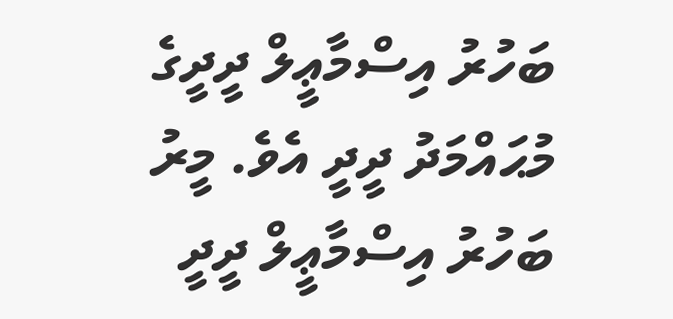ބަހުރު އިސްމާޢީލް ދީދީގެ މުޙައްމަދު ދީދީ އެވެ. މީރު ބަހުރު އިސްމާޢީލް ދީދީ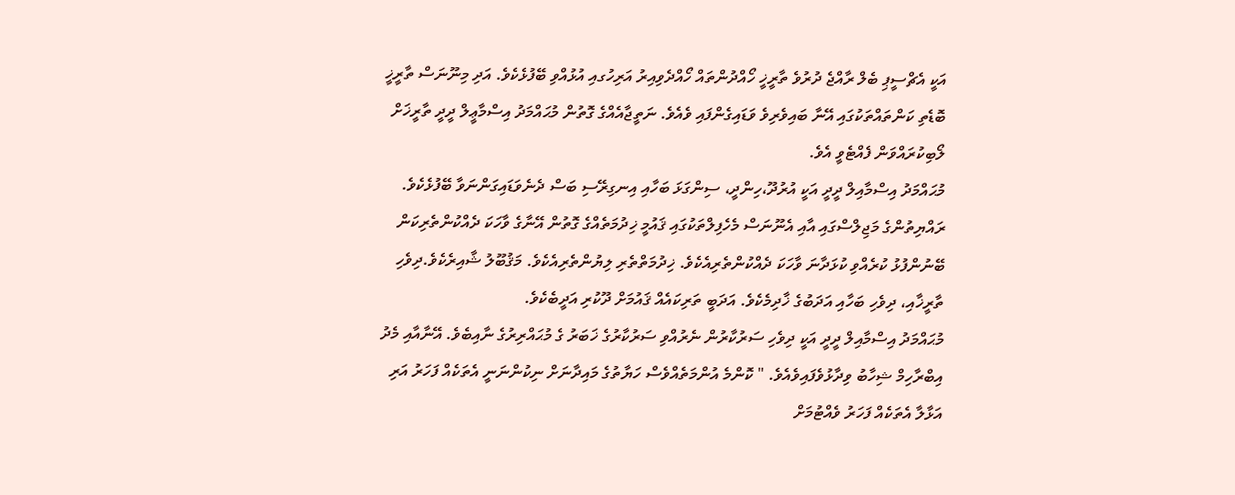އަކީ އެޗްސީޕި ބެލް ރާއްޖެ ދުރުވެ ތާރީޚީ ހޯއްދުންތައް ހޯއްދެވިއިރު އަރިހުގއި އުޅުއްވި ބޭފުޅެކެވެ. އަދި މިނޫނަސް ތާރީޚީ ބޮޑެތި ކަންތައްތަކުގައި އޭނާ ބައިވެރިވެ ވަޑައިގެންފައި ވެއެވެ. ނަތީޖާއެއްގެ ގޮތުން މުޙައްމަދު އިސްމާޢީލް ދީދީ ތާރީޚަށް ލޯބިކުރައްވަން ފެއްޓެވީ އެވެ.
މުޙައްމަދު އިސްމާއިލް ދީދީ އަކީ އުރުދޫ،ހިންދީ، ސިންގަޅަ ބަހާއި އިނގިރޭސި ބަސް ދެނެވަޑައިގަންނަވާ ބޭފުޅެކެވެ. ރައްޔިތުންގެ މަޖިލްސްގައި އާއި އެނޫނަސް މެހެފިލްތަކުގައި ޤައުމީ ޚިދުމަތެއްގެ ގޮތުން އޭނާގެ ވާހަކަ ދެއްކުންތެރިކަން ބޭނުންފުޅު ކުރެއްވި ކުޅަދާނަ ވާހަކަ ދެއްކުންތެރިއެކެވެ. ޚިދުމަތްތެރި ލިޔުންތެރިއެކެވެ. މަޤުބޫލު ޝާއިރެކެވެ.ދިވެހި ތާރީޚާއި، ދިވެހި ބަހާއި އަދަބުގެ ޚާދިމެކެވެ. އަދަބީ ތަރިކައެއް ޤައުމަށް ދޫކުރި އަދީބެކެވެ.
މުޙައްމަދު އިސްމާއިލް ދީދީ އަކީ ދިވެހި ސަރުކާރުން ނެރުއްވި ސަރުކާރުގެ ޚަބަރު ގެ މުޙައްރިރުގެ ނާއިބެވެ. އޭނާއާއި މެދު އިބްރާހިމް ޝިހާބު ވިދާޅުވެފައިވެއެވެ. " ކޮންމެ އުންމަތެއްވެސް ހަޔާތުގެ މައިދާނަށް ނިކުންނަނީ އެތަކެއް ފަހަރު އަރި އަޅާލާ އެތަކެއް ފަހަރު ވެއްޓުމަށް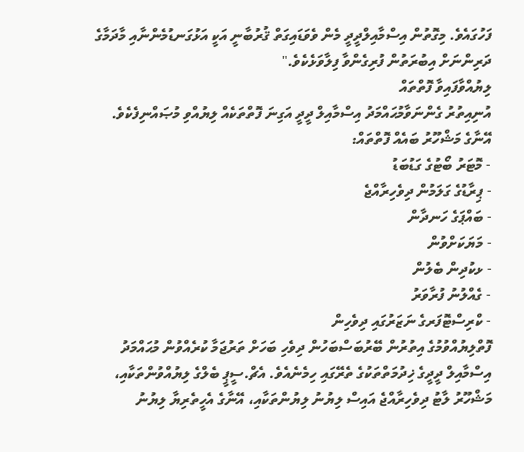ފަހުގައެވެ. މިގޮތުން އިސްމާއިލްދީދީ މެން ވެވަޑައިގަތް ޤުރުބާނީ އަކީ އަޅުގަނޑުމެންނާއި މާދަމާގެ ދަރިންނަށް އިބުރަތުން ފުރިގެންވާ ފިލާވަޅެކެވެ."
ލިޔުއްވާފައިވާ ފޮތްތައް
އުނިއިތުރު ގެންނަވާމުޙައްމަދު އިސްމާއިލް ދީދީ އަގިނަ ފޮތްތަކެއް ލިޔުއްވި މުޞައްނިފެކެވެ. އޭނާގެ މަޝްހޫރު ބައެއް ފޮތްތައް:
- މޮޓަރު ބޯޓުގެ ގަޑުބަޑު
- ޕިރާޑުގެ ގަލަމުން ދިވެހިރާއްޖެ
- ބައްޕަގެ ހަނދާން
- މަޔަކަށްވުން
- ޅކުދިން ބެލުން
- ގެއްލުނު ފުރާވަރު
- ކްރިސްޓޮފަރގެ ނަޒަރުގައި ދިވެހިން
ފޮތްލިޔުއްވުމުގެ އިތުރުން ބޭރުބަސްބަހުން ދިވެހި ބަހަށް ތަރުޖަމާ ކުރެއްވުން މުޙައްމަދު އިސްމާއިލް ދީދީގެ ޚިދުމަތްތަކުގެ ތެރޭގައި ހިމެނެއެވެ. އެޗް.ސީޕީ ބެލްގެ ލިޔުއްވުންތަކާއި، މަޝްހޫރު ލާޓު ދިވެހިރާއްޖެ އައިސް ލިޔުނު ލިޔުންތަކާއި، އޭނާގެ އެހީތެރިޔާ ލިޔުނު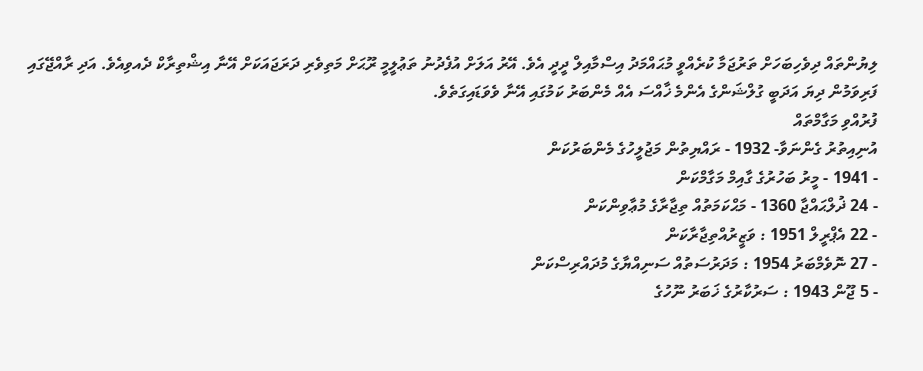ލިޔުންތައް ދިވެހިބަހަށް ތަރުޖަމާ ކުރެއްވީ މުޙައްމަދު އިސްމާއިލް ދީދީ އެވެ. އޭރު އަލަށް އުފެދުނު ތަޢުލީމީ ރޫޙަށް މަތިވެރި ދަރަޖައަކަށް އޭނާ އިޝްތިރާކް ދެއވިއެވެ. އަދި ރާއްޖޭގައި ފަރިވަމުން ދިޔަ އަދަބީ ގުލްޝަންގެ އެންމެ ޚާއްސަ އެއް މެންބަރު ކަމުގައި އޭނާ ވެވަޑައިގަތެވެ.
ފުރުއްވި މަގާމްތައް
އުނިއިތުރު ގެންނަވާ- 1932 - ރައްޔިތުން މަޖުލީހުގެ މެންބަރުކަން
- 1941 - މީރު ބަހުރުގެ ގާއިމް މަގާމްކަން
- 24 ޛުލްޙައްޖާ 1360 - މަޙްކަމަތުއް ތިޖާރާގެ މުޢާވިންކަން
- 22 އެޕްރީލް 1951 : ވަޒީރުއްތިޖާރާކަން
- 27 ނޮވެމްބަރު 1954 : މަދަރުސަތުއް ސަނިއްޔާގެ މުދައްރިސްކަން
- 5 ޖޫން 1943 : ސަރުކާރުގެ ޚަބަރު ނޫހުގެ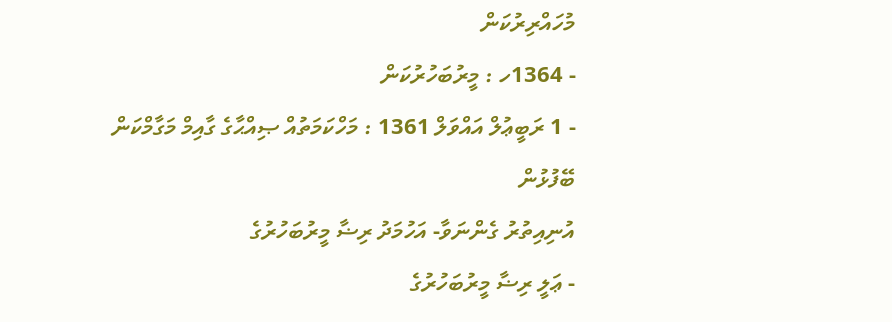މުހައްރިރުކަން
- 1364ހ : މީރުބަހުރުކަން
- 1 ރަބީޢުލް އައްވަލް 1361 : މަހްކަމަތުއް ޞިއްޙާގެ ގާއިމް މަގާމްކަން
ބޭފުޅުން
އުނިއިތުރު ގެންނަވާ- އަހުމަދު ރިޟާ މީރުބަހުރުގެ
- ޢަލީ ރިޟާ މީރުބަހުރުގެ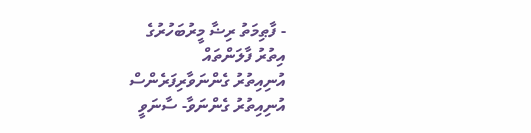- ފާޠިމަތު ރިޟާ މީރުބަހުރުގެ
އިތުރު ފާލަންތައް
އުނިއިތުރު ގެންނަވާރިފަރެންސް
އުނިއިތުރު ގެންނަވާ- ސާނަވީ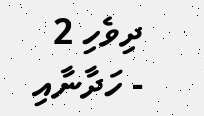ދިވެހި 2
- ހަދާނާއި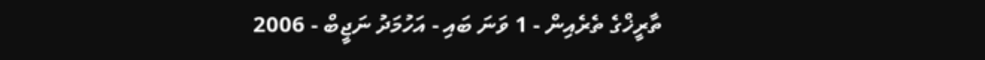ތާރީޚްގެ ތެރެއިން - 1 ވަނަ ބައި - އަހުމަދު ނަޖީބް - 2006